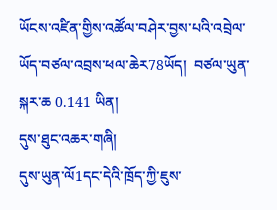ཡོངས་འཛིན་གྱིས་འཚོལ་བཤེར་བྱས་པའི་འབྲེལ་ཡོད་བཙལ་འབྲས་ཕལ་ཆེར78ཡོད།  བཙལ་ཡུན་སྐར་ཆ 0.141 ཡིན།
དུས་ཐུང་འཆར་གཞི།
དུས་ཡུན་ལོ1དང་དེའི་ཁྲོད་ཀྱི་ཇུས་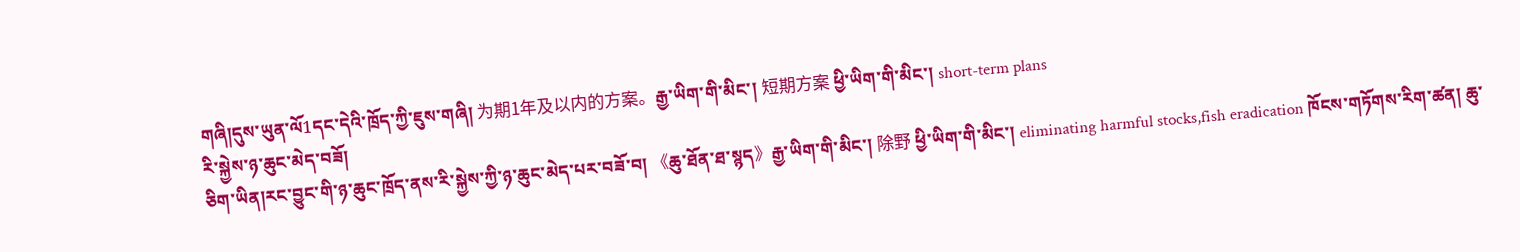གཞི།དུས་ཡུན་ལོ1དང་དེའི་ཁྲོད་ཀྱི་ཇུས་གཞི། 为期1年及以内的方案。རྒྱ་ཡིག་གི་མིང་། 短期方案 ཕྱི་ཡིག་གི་མིང་། short-term plans
རི་སྐྱེས་ཉ་ཆུང་མེད་བཟོ།
ཅིག་ཡིན།རང་བྱུང་གི་ཉ་ཆུང་ཁྲོད་ནས་རི་སྐྱེས་ཀྱི་ཉ་ཆུང་མེད་པར་བཟོ་བ། 《ཆུ་ཐོན་ཐ་སྙད》རྒྱ་ཡིག་གི་མིང་། 除野 ཕྱི་ཡིག་གི་མིང་། eliminating harmful stocks,fish eradication ཁོངས་གཏོགས་རིག་ཚན། ཆུ་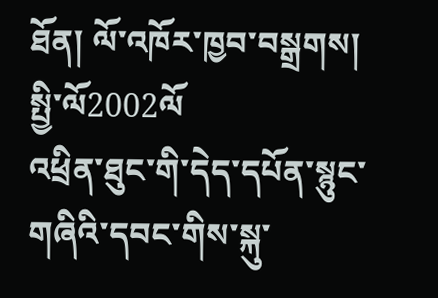ཐོན། ལོ་འཁོར་ཁྱབ་བསྒྲགས། སྤྱི་ལོ2002ལོ
འཕྲིན་ཐུང་གི་དེད་དཔོན་སྙུང་གཞིའི་དབང་གིས་སྐུ་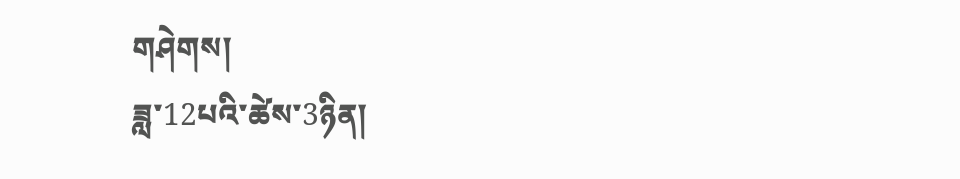གཤེགས།
ཟླ་12པའི་ཚེས་3ཉིན།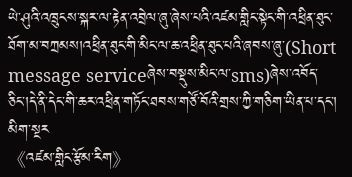ཡེ་ཤུའི་འཁྲུངས་སྐར་ལ་རྟེན་འབྲེལ་ཞུ་ཞེས་པའི་འཛམ་གླིང་སྟེང་གི་འཕྲིན་ཐུང་ཐོག་མ་བཀྲམས།འཕྲིན་ཐུང་གི་མིང་ལ་ཆ་འཕྲིན་ཐུང་པའི་ཞབས་ཞུ་(Short message serviceཞེས་བསྡུས་མིང་ལ་sms)ཞེས་འབོད་ཅིང་།དེ་ནི་དེང་གི་ཆར་འཕྲིན་གཏོང་ཐབས་གཙོ་བོའི་གྲས་ཀྱི་གཅིག་ཡིན་པ་དང་། མིག་སྔར
《འཛམ་གླིང་རྩོམ་རིག》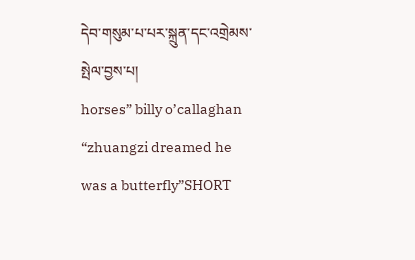དེབ་གསུམ་པ་པར་སྐྲུན་དང་འགྲེམས་སྤེལ་བྱས་པ།
horses” billy o’callaghan “zhuangzi dreamed he was a butterfly”SHORT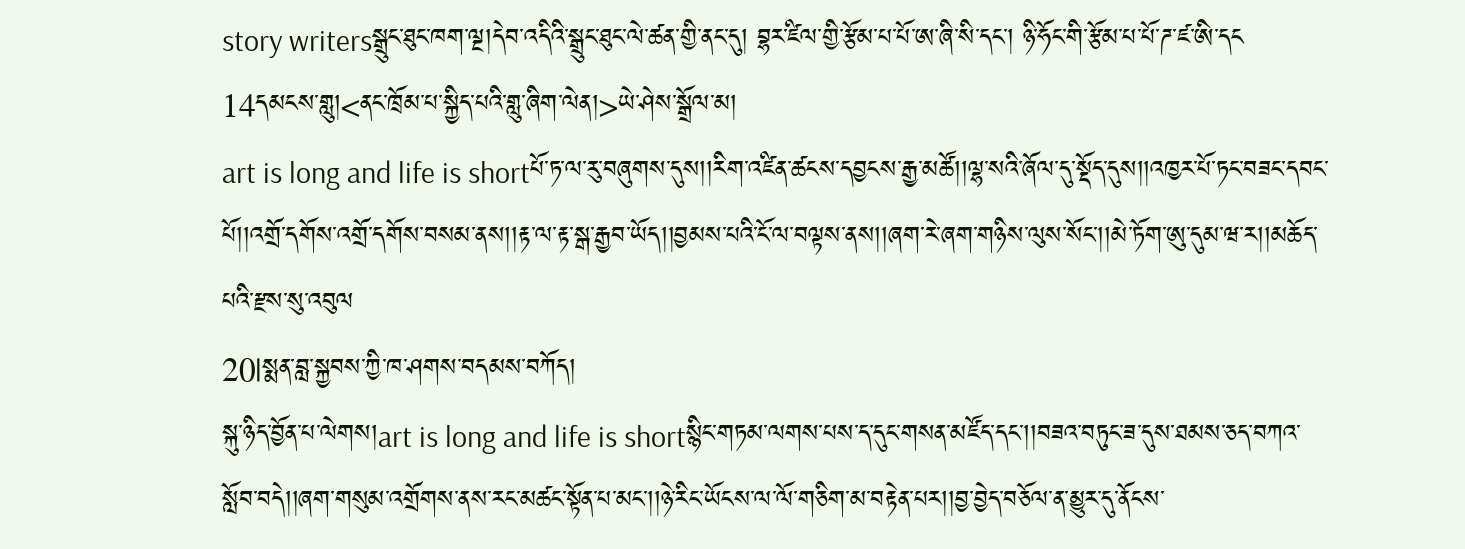story writersསྒྲུང་ཐུང་ཁག་ལྔ།དེབ་འདིའི་སྒྲུང་ཐུང་ལེ་ཚན་གྱི་ནང་དུ། བྷར་ཛིལ་གྱི་རྩོམ་པ་པོ་ཨ་ཞི་སི་དང་། ཉི་ཧོང་གི་རྩོམ་པ་པོ་ཌ་ཛ་ཨི་དང
14དམངས་གླུ།<ནང་ཁྲོམ་པ་སྐྱིད་པའི་གླུ་ཞིག་ལེན།>ཡེ་ཤེས་སྒྲོལ་མ།
art is long and life is shortཔོ་ཏ་ལ་རུ་བཞུགས་དུས།།རིག་འཛིན་ཚངས་དབྱངས་རྒྱ་མཚོ།།ལྷ་སའི་ཞོལ་དུ་སྡོད་དུས།།འཁྱར་པོ་ཏང་བཟང་དབང་པོ།།འགྲོ་དགོས་འགྲོ་དགོས་བསམ་ནས།།རྟ་ལ་རྟ་སྒ་རྒྱབ་ཡོད།།བྱམས་པའི་ངོ་ལ་བལྟས་ནས།།ཞག་རེ་ཞག་གཉིས་ལུས་སོང་།།མེ་ཏོག་ཨུ་དུམ་ཝ་ར།།མཆོད་པའི་རྫས་སུ་འབུལ
20|སྨན་བླ་སྐྱབས་ཀྱི་ཁ་ཤགས་བདམས་བཀོད།
སྐུ་ཉིད་བྱོན་པ་ལེགས།art is long and life is shortསྙིང་གཏམ་ལགས་པས་ད་དུང་གསན་མཛོད་དང་།།བཟའ་བཏུང་ཟ་དུས་ཐམས་ཅད་བཀའ་སློབ་བདེ།།ཞག་གསུམ་འགྲོགས་ནས་རང་མཚང་སྟོན་པ་མང་།།ཉེ་རིང་ཡོངས་ལ་ལོ་གཅིག་མ་བརྟེན་པར།།བྱ་བྱེད་བཅོལ་ན་མྱུར་དུ་ནོངས་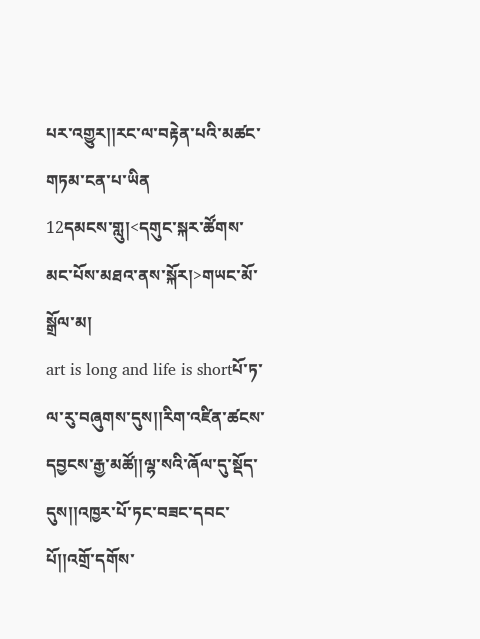པར་འགྱུར།།རང་ལ་བརྟེན་པའི་མཚང་གཏམ་ངན་པ་ཡིན
12དམངས་གླུ།<དགུང་སྐར་ཚོགས་མང་པོས་མཐའ་ནས་སྐོར།>གཡང་མོ་སྒྲོལ་མ།
art is long and life is shortཔོ་ཏ་ལ་རུ་བཞུགས་དུས།།རིག་འཛིན་ཚངས་དབྱངས་རྒྱ་མཚོ།།ལྷ་སའི་ཞོལ་དུ་སྡོད་དུས།།འཁྱར་པོ་ཏང་བཟང་དབང་པོ།།འགྲོ་དགོས་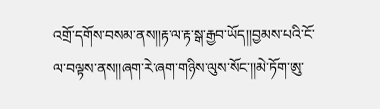འགྲོ་དགོས་བསམ་ནས།།རྟ་ལ་རྟ་སྒ་རྒྱབ་ཡོད།།བྱམས་པའི་ངོ་ལ་བལྟས་ནས།།ཞག་རེ་ཞག་གཉིས་ལུས་སོང་།།མེ་ཏོག་ཨུ་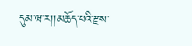དུམ་ཝ་ར།།མཆོད་པའི་རྫས་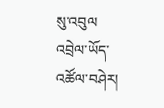སུ་འབུལ
འབྲེལ་ཡོད་འཚོལ་བཤེར།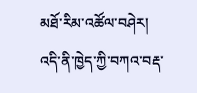མཐོ་རིམ་འཚོལ་བཤེར།
འདི་ནི་ཁྱེད་ཀྱི་བཀའ་བརྡ་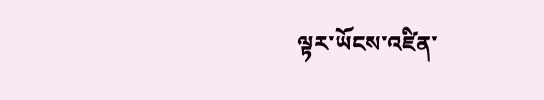ལྟར་ཡོངས་འཛིན་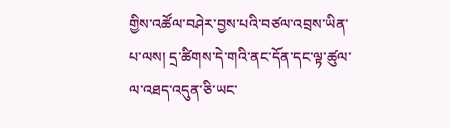གྱིས་འཚོལ་བཤེར་བྱས་པའི་བཙལ་འབྲས་ཡིན་པ་ལས། དྲ་ཚིགས་དེ་གའི་ནང་དོན་དང་ལྟ་ཚུལ་ལ་འཐད་འདུན་ཅི་ཡང་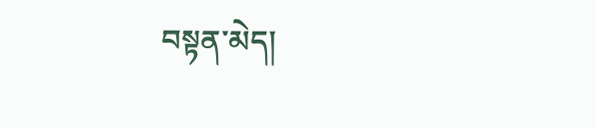བསྟན་མེད།